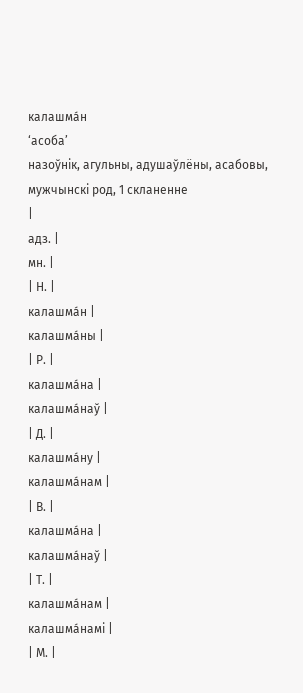калашма́н
‘асоба’
назоўнік, агульны, адушаўлёны, асабовы, мужчынскі род, 1 скланенне
|
адз. |
мн. |
| Н. |
калашма́н |
калашма́ны |
| Р. |
калашма́на |
калашма́наў |
| Д. |
калашма́ну |
калашма́нам |
| В. |
калашма́на |
калашма́наў |
| Т. |
калашма́нам |
калашма́намі |
| М. |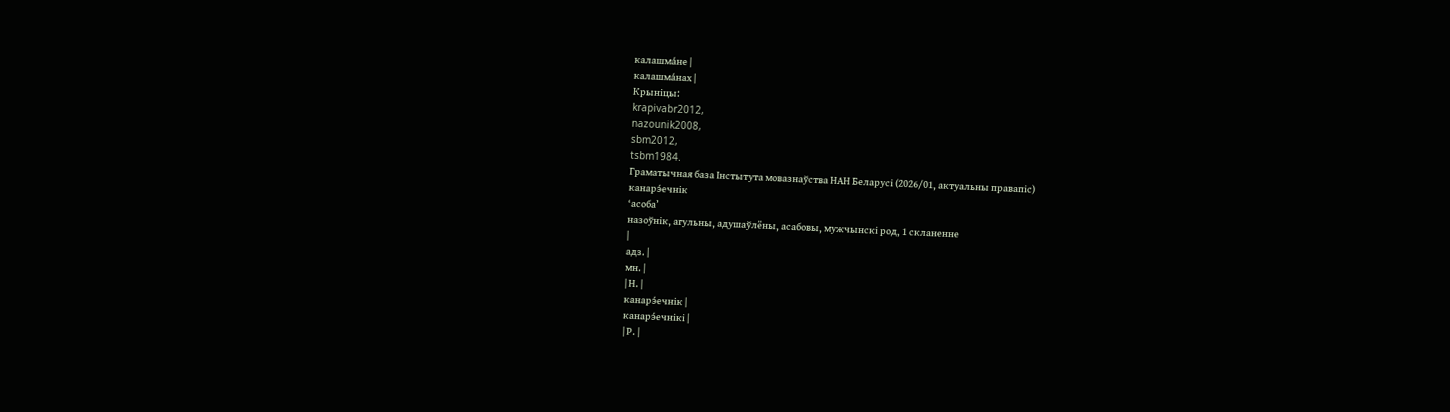калашма́не |
калашма́нах |
Крыніцы:
krapivabr2012,
nazounik2008,
sbm2012,
tsbm1984.
Граматычная база Інстытута мовазнаўства НАН Беларусі (2026/01, актуальны правапіс)
канарэ́ечнік
‘асоба’
назоўнік, агульны, адушаўлёны, асабовы, мужчынскі род, 1 скланенне
|
адз. |
мн. |
| Н. |
канарэ́ечнік |
канарэ́ечнікі |
| Р. |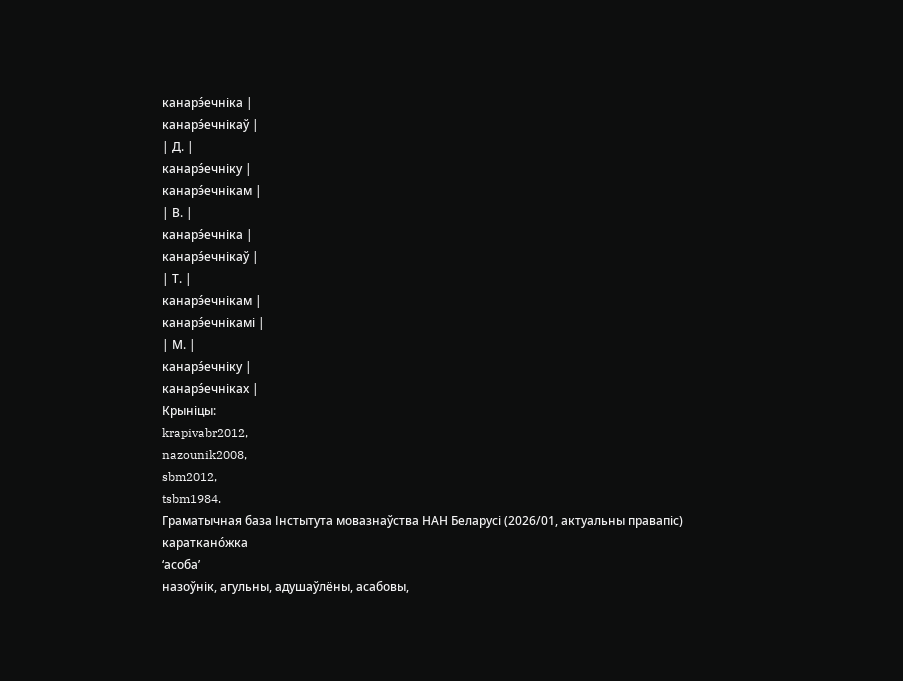канарэ́ечніка |
канарэ́ечнікаў |
| Д. |
канарэ́ечніку |
канарэ́ечнікам |
| В. |
канарэ́ечніка |
канарэ́ечнікаў |
| Т. |
канарэ́ечнікам |
канарэ́ечнікамі |
| М. |
канарэ́ечніку |
канарэ́ечніках |
Крыніцы:
krapivabr2012,
nazounik2008,
sbm2012,
tsbm1984.
Граматычная база Інстытута мовазнаўства НАН Беларусі (2026/01, актуальны правапіс)
караткано́жка
‘асоба’
назоўнік, агульны, адушаўлёны, асабовы,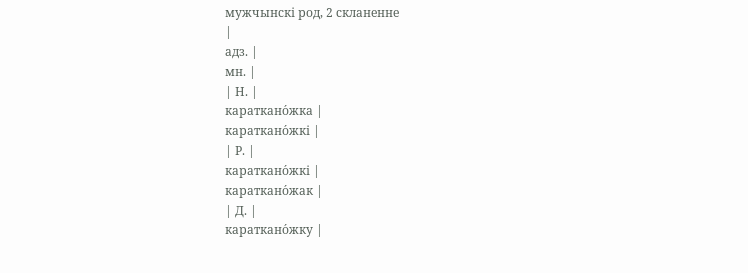мужчынскі род, 2 скланенне
|
адз. |
мн. |
| Н. |
караткано́жка |
караткано́жкі |
| Р. |
караткано́жкі |
караткано́жак |
| Д. |
караткано́жку |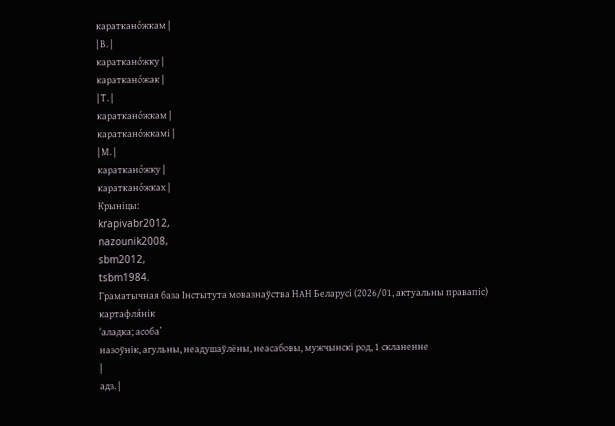караткано́жкам |
| В. |
караткано́жку |
караткано́жак |
| Т. |
караткано́жкам |
караткано́жкамі |
| М. |
караткано́жку |
караткано́жках |
Крыніцы:
krapivabr2012,
nazounik2008,
sbm2012,
tsbm1984.
Граматычная база Інстытута мовазнаўства НАН Беларусі (2026/01, актуальны правапіс)
картафля́нік
‘аладка; асоба’
назоўнік, агульны, неадушаўлёны, неасабовы, мужчынскі род, 1 скланенне
|
адз. |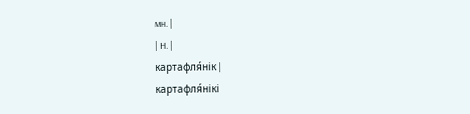мн. |
| Н. |
картафля́нік |
картафля́нікі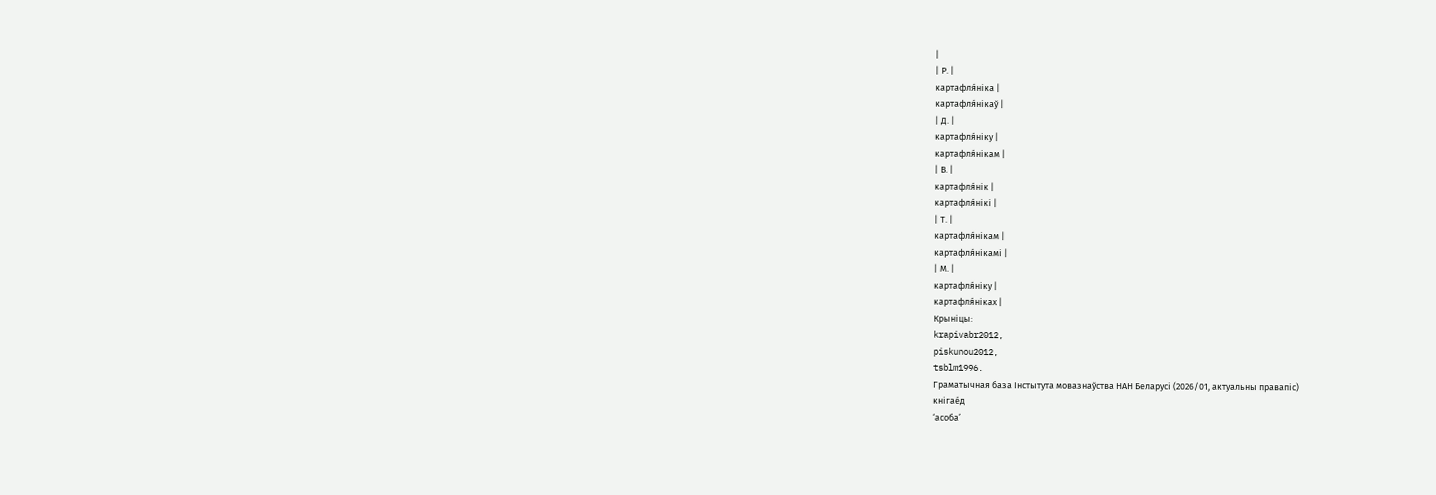|
| Р. |
картафля́ніка |
картафля́нікаў |
| Д. |
картафля́ніку |
картафля́нікам |
| В. |
картафля́нік |
картафля́нікі |
| Т. |
картафля́нікам |
картафля́нікамі |
| М. |
картафля́ніку |
картафля́ніках |
Крыніцы:
krapivabr2012,
piskunou2012,
tsblm1996.
Граматычная база Інстытута мовазнаўства НАН Беларусі (2026/01, актуальны правапіс)
кнігае́д
‘асоба’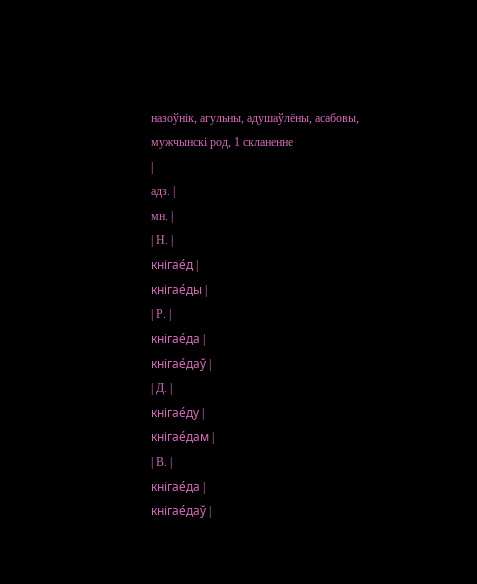назоўнік, агульны, адушаўлёны, асабовы, мужчынскі род, 1 скланенне
|
адз. |
мн. |
| Н. |
кнігае́д |
кнігае́ды |
| Р. |
кнігае́да |
кнігае́даў |
| Д. |
кнігае́ду |
кнігае́дам |
| В. |
кнігае́да |
кнігае́даў |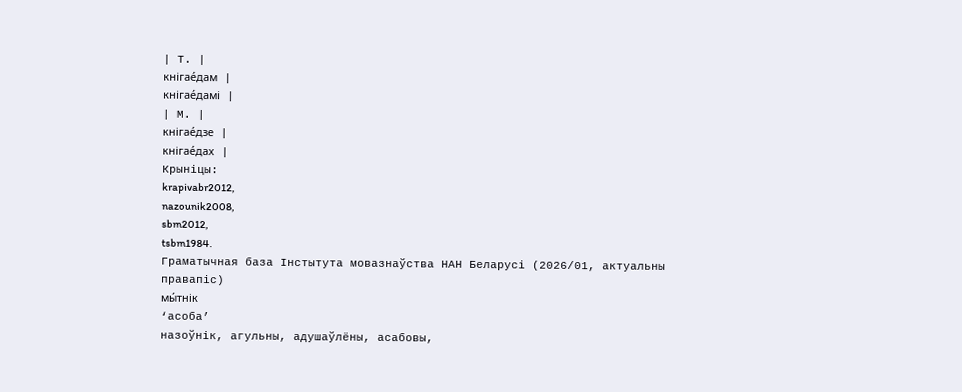| Т. |
кнігае́дам |
кнігае́дамі |
| М. |
кнігае́дзе |
кнігае́дах |
Крыніцы:
krapivabr2012,
nazounik2008,
sbm2012,
tsbm1984.
Граматычная база Інстытута мовазнаўства НАН Беларусі (2026/01, актуальны правапіс)
мы́тнік
‘асоба’
назоўнік, агульны, адушаўлёны, асабовы,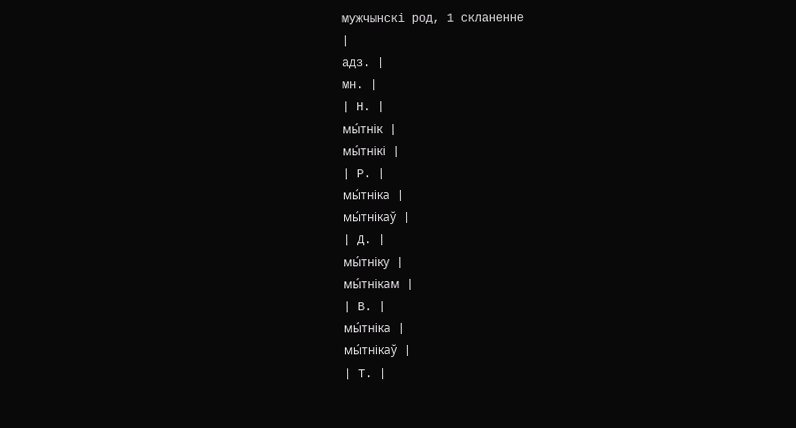мужчынскі род, 1 скланенне
|
адз. |
мн. |
| Н. |
мы́тнік |
мы́тнікі |
| Р. |
мы́тніка |
мы́тнікаў |
| Д. |
мы́тніку |
мы́тнікам |
| В. |
мы́тніка |
мы́тнікаў |
| Т. |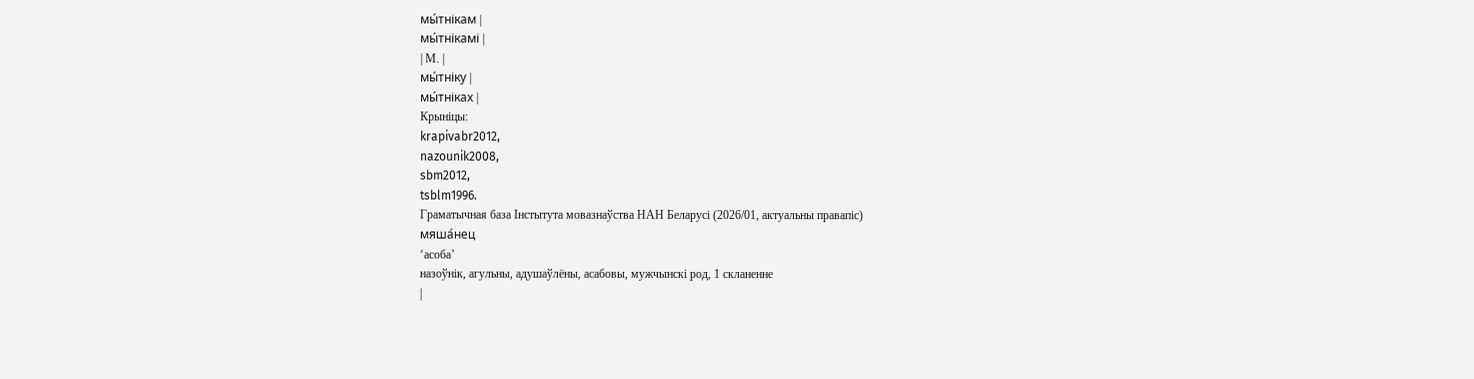мы́тнікам |
мы́тнікамі |
| М. |
мы́тніку |
мы́тніках |
Крыніцы:
krapivabr2012,
nazounik2008,
sbm2012,
tsblm1996.
Граматычная база Інстытута мовазнаўства НАН Беларусі (2026/01, актуальны правапіс)
мяша́нец
‘асоба’
назоўнік, агульны, адушаўлёны, асабовы, мужчынскі род, 1 скланенне
|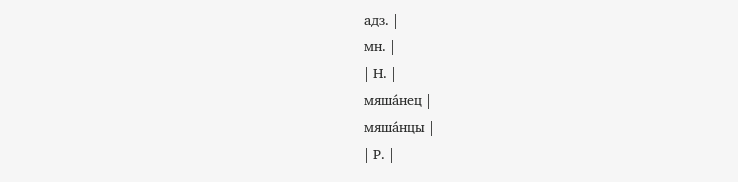адз. |
мн. |
| Н. |
мяша́нец |
мяша́нцы |
| Р. |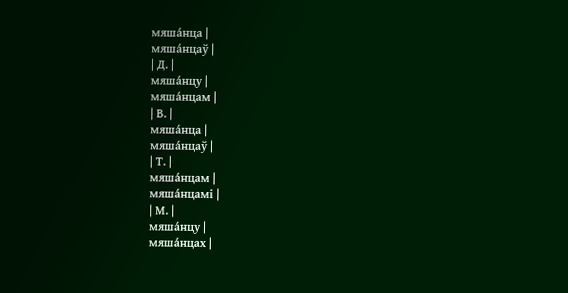мяша́нца |
мяша́нцаў |
| Д. |
мяша́нцу |
мяша́нцам |
| В. |
мяша́нца |
мяша́нцаў |
| Т. |
мяша́нцам |
мяша́нцамі |
| М. |
мяша́нцу |
мяша́нцах |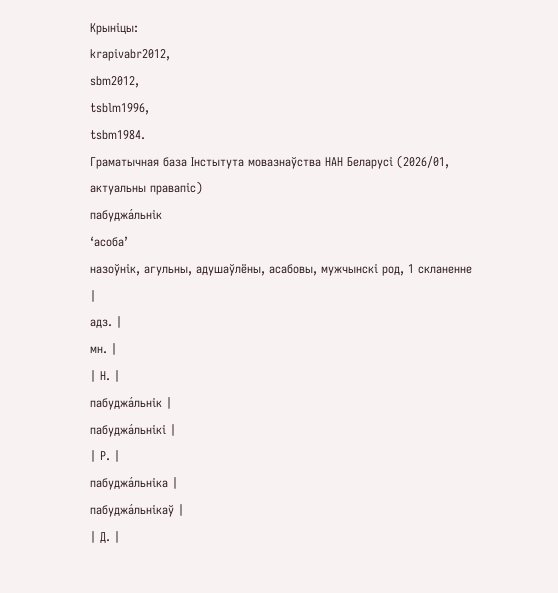Крыніцы:
krapivabr2012,
sbm2012,
tsblm1996,
tsbm1984.
Граматычная база Інстытута мовазнаўства НАН Беларусі (2026/01, актуальны правапіс)
пабуджа́льнік
‘асоба’
назоўнік, агульны, адушаўлёны, асабовы, мужчынскі род, 1 скланенне
|
адз. |
мн. |
| Н. |
пабуджа́льнік |
пабуджа́льнікі |
| Р. |
пабуджа́льніка |
пабуджа́льнікаў |
| Д. |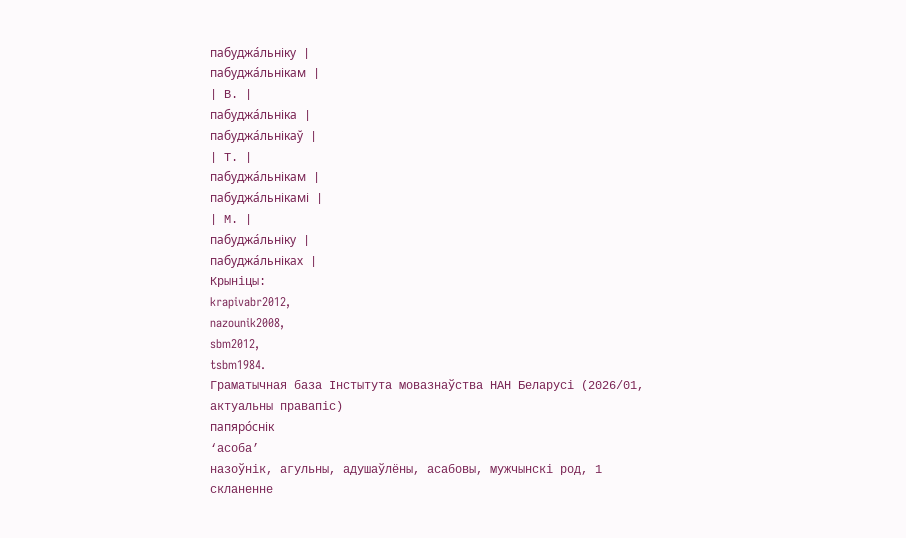пабуджа́льніку |
пабуджа́льнікам |
| В. |
пабуджа́льніка |
пабуджа́льнікаў |
| Т. |
пабуджа́льнікам |
пабуджа́льнікамі |
| М. |
пабуджа́льніку |
пабуджа́льніках |
Крыніцы:
krapivabr2012,
nazounik2008,
sbm2012,
tsbm1984.
Граматычная база Інстытута мовазнаўства НАН Беларусі (2026/01, актуальны правапіс)
папяро́снік
‘асоба’
назоўнік, агульны, адушаўлёны, асабовы, мужчынскі род, 1 скланенне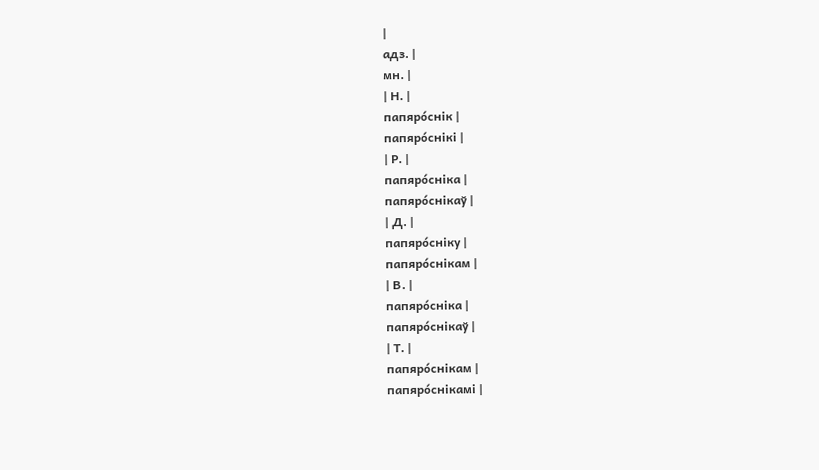|
адз. |
мн. |
| Н. |
папяро́снік |
папяро́снікі |
| Р. |
папяро́сніка |
папяро́снікаў |
| Д. |
папяро́сніку |
папяро́снікам |
| В. |
папяро́сніка |
папяро́снікаў |
| Т. |
папяро́снікам |
папяро́снікамі |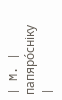| М. |
папяро́сніку |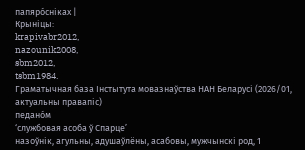папяро́сніках |
Крыніцы:
krapivabr2012,
nazounik2008,
sbm2012,
tsbm1984.
Граматычная база Інстытута мовазнаўства НАН Беларусі (2026/01, актуальны правапіс)
педано́м
‘службовая асоба ў Спарце’
назоўнік, агульны, адушаўлёны, асабовы, мужчынскі род, 1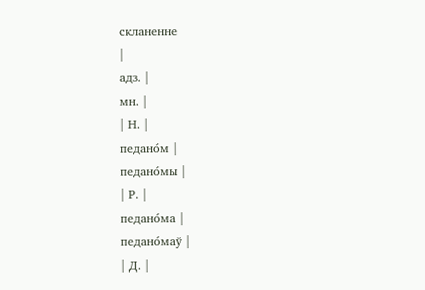скланенне
|
адз. |
мн. |
| Н. |
педано́м |
педано́мы |
| Р. |
педано́ма |
педано́маў |
| Д. |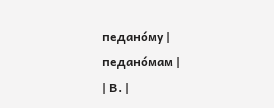педано́му |
педано́мам |
| В. |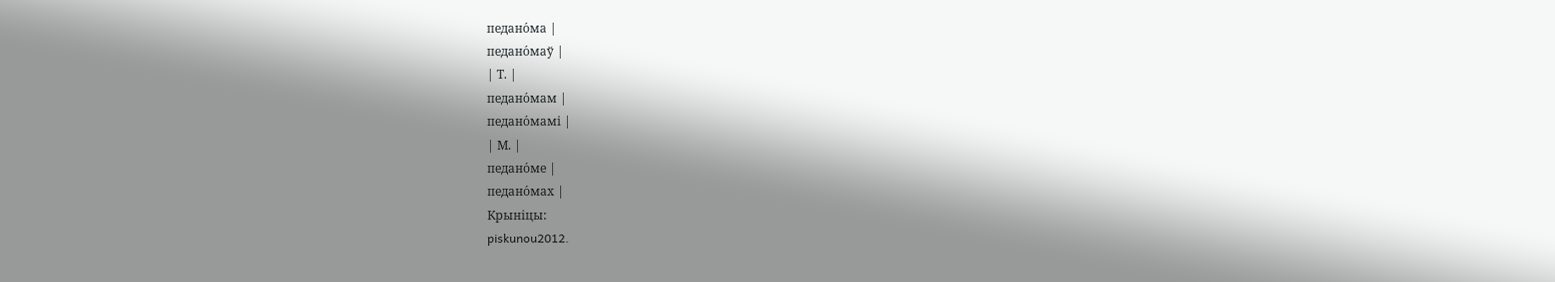педано́ма |
педано́маў |
| Т. |
педано́мам |
педано́мамі |
| М. |
педано́ме |
педано́мах |
Крыніцы:
piskunou2012.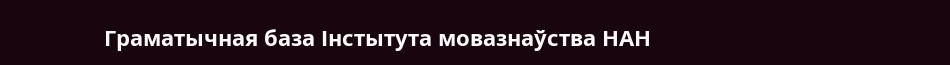Граматычная база Інстытута мовазнаўства НАН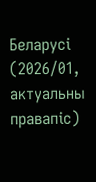Беларусі (2026/01, актуальны правапіс)